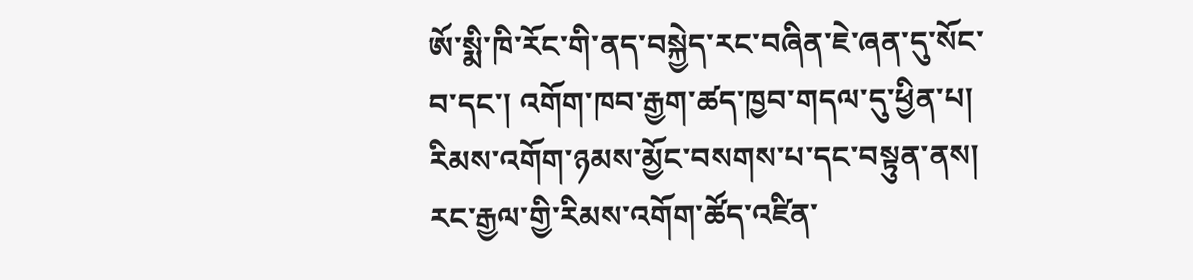ཨོ་སྨི་ཁི་རོང་གི་ནད་བསྐྱེད་རང་བཞིན་ཇེ་ཞན་དུ་སོང་བ་དང་། འགོག་ཁབ་རྒྱག་ཚད་ཁྱབ་གདལ་དུ་ཕྱིན་པ། རིམས་འགོག་ཉམས་མྱོང་བསགས་པ་དང་བསྟུན་ནས། རང་རྒྱལ་གྱི་རིམས་འགོག་ཚོད་འཛིན་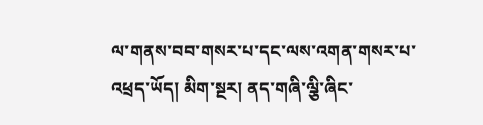ལ་གནས་བབ་གསར་པ་དང་ལས་འགན་གསར་པ་འཕྲད་ཡོད། མིག་སྔར། ནད་གཞི་ལྕི་ཞིང་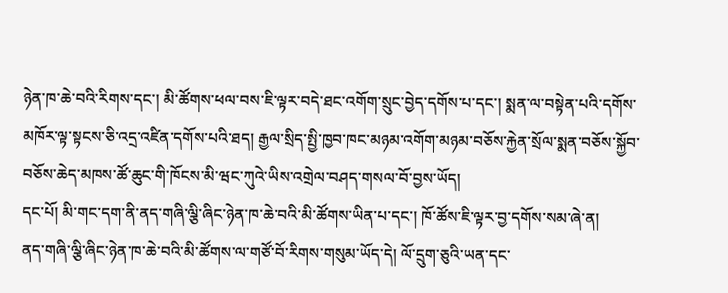ཉེན་ཁ་ཆེ་བའི་རིགས་དང་། མི་ཚོགས་ཕལ་བས་ཇི་ལྟར་བདེ་ཐང་འགོག་སྲུང་བྱེད་དགོས་པ་དང་། སྨན་ལ་བསྟེན་པའི་དགོས་མཁོར་ལྟ་སྟངས་ཅི་འདྲ་འཛིན་དགོས་པའི་ཐད། རྒྱལ་སྲིད་སྤྱི་ཁྱབ་ཁང་མཉམ་འགོག་མཉམ་བཅོས་རྐྱེན་སྲོལ་སྨན་བཅོས་སྐྱོབ་བཅོས་ཆེད་མཁས་ཚོ་ཆུང་གི་ཁོངས་མི་ཝང་ཀུའེ་ཡིས་འགྲེལ་བཤད་གསལ་བོ་བྱས་ཡོད།
དང་པོ། མི་གང་དག་ནི་ནད་གཞི་ལྕི་ཞིང་ཉེན་ཁ་ཆེ་བའི་མི་ཚོགས་ཡིན་པ་དང་། ཁོ་ཚོས་ཇི་ལྟར་བྱ་དགོས་སམ་ཞེ་ན།
ནད་གཞི་ལྕི་ཞིང་ཉེན་ཁ་ཆེ་བའི་མི་ཚོགས་ལ་གཙོ་བོ་རིགས་གསུམ་ཡོད་དེ། ལོ་དྲུག་ཅུའི་ཡན་དང་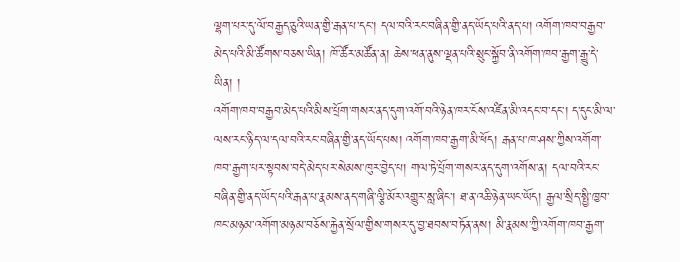ལྷག་པར་དུ་ལོ་བརྒྱད་ཅུའི་ཡན་གྱི་རྒན་པ་དང་། དལ་བའི་རང་བཞིན་གྱི་ནད་ཡོད་པའི་ནད་པ། འགོག་ཁབ་བརྒྱབ་མེད་པའི་མི་ཚོགས་བཅས་ཡིན། ཁོ་ཚོར་མཚོན་ན། ཆེས་ཕན་ནུས་ལྡན་པའི་སྲུང་སྐྱོབ་ནི་འགོག་ཁབ་རྒྱག་རྒྱུ་དེ་ཡིན། །
འགོག་ཁབ་བརྒྱབ་མེད་པའི་མིས་པྲོག་གསར་ནད་དུག་འགོ་བའི་ཉེན་ཁར་ངོས་འཛིན་མི་འདང་བ་དང་། ད་དུང་མི་ལ་ལས་རང་ཉིད་ལ་དལ་བའི་རང་བཞིན་གྱི་ནད་ཡོད་པས། འགོག་ཁབ་རྒྱག་མི་ཕོད། རྒན་པ་ཁ་ཤས་ཀྱིས་འགོག་ཁབ་རྒྱག་པར་སྟབས་བདེ་མེད་པར་སེམས་ཁུར་བྱེད་པ། གལ་ཏེ་པྲོག་གསར་ནད་དུག་འགོས་ན། དལ་བའི་རང་བཞིན་གྱི་ནད་ཡོད་པའི་རྒན་པ་རྣམས་ནད་གཞི་ལྕི་མོར་འགྱུར་སླ་ཞིང་། ཐ་ན་འཆི་ཉེན་ཡང་ཡོད། རྒྱལ་སྲིད་སྤྱི་ཁྱབ་ཁང་མཉམ་འགོག་མཉམ་བཅོས་རྐྱེན་སྲོལ་གྱིས་གསར་དུ་བྱ་ཐབས་བཏོན་ནས། མི་རྣམས་ཀྱི་འགོག་ཁབ་རྒྱག་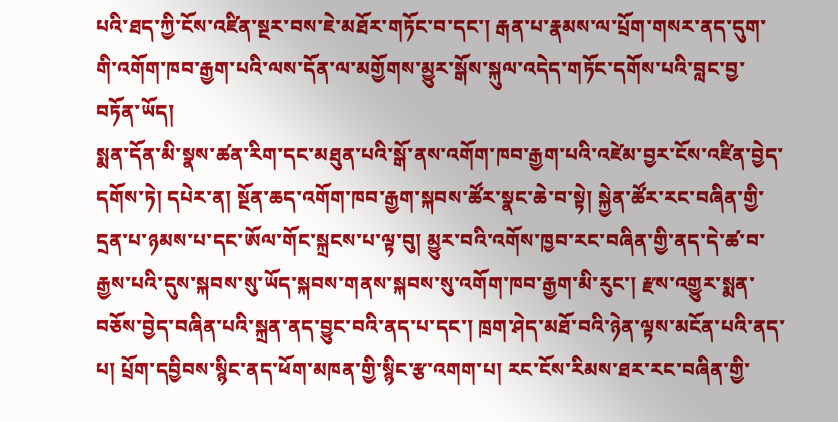པའི་ཐད་ཀྱི་ངོས་འཛིན་སྔར་བས་ཇེ་མཐོར་གཏོང་བ་དང་། རྒན་པ་རྣམས་ལ་པྲོག་གསར་ནད་དུག་གི་འགོག་ཁབ་རྒྱག་པའི་ལས་དོན་ལ་མགྱོགས་མྱུར་སྒོས་སྐུལ་འདེད་གཏོང་དགོས་པའི་བླང་བྱ་བཏོན་ཡོད།
སྨན་དོན་མི་སྣས་ཚན་རིག་དང་མཐུན་པའི་སྒོ་ནས་འགོག་ཁབ་རྒྱག་པའི་འཛེམ་བྱར་ངོས་འཛིན་བྱེད་དགོས་ཏེ། དཔེར་ན། སྔོན་ཆད་འགོག་ཁབ་རྒྱག་སྐབས་ཚོར་སྣང་ཆེ་བ་སྟེ། སྐྱེན་ཚོར་རང་བཞིན་གྱི་དྲན་པ་ཉམས་པ་དང་ཨོལ་གོང་སྐྲངས་པ་ལྟ་བུ། མྱུར་བའི་འགོས་ཁྱབ་རང་བཞིན་གྱི་ནད་དེ་ཚ་བ་རྒྱས་པའི་དུས་སྐབས་སུ་ཡོད་སྐབས་གནས་སྐབས་སུ་འགོག་ཁབ་རྒྱག་མི་རུང་། རྫས་འགྱུར་སྨན་བཅོས་བྱེད་བཞིན་པའི་སྐྲན་ནད་བྱུང་བའི་ནད་པ་དང་། ཁྲག་ཤེད་མཐོ་བའི་ཉེན་ལྟས་མངོན་པའི་ནད་པ། པྲོག་དབྱིབས་སྙིང་ནད་ཕོག་མཁན་གྱི་སྙིང་རྩ་འགག་པ། རང་ངོས་རིམས་ཐར་རང་བཞིན་གྱི་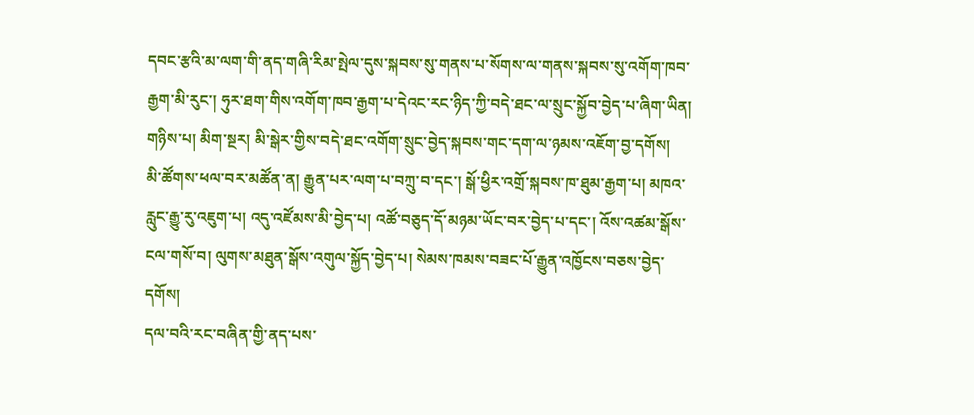དབང་རྩའི་མ་ལག་གི་ནད་གཞི་རིམ་སྤེལ་དུས་སྐབས་སུ་གནས་པ་སོགས་ལ་གནས་སྐབས་སུ་འགོག་ཁབ་རྒྱག་མི་རུང་། ཧུར་ཐག་གིས་འགོག་ཁབ་རྒྱག་པ་དེའང་རང་ཉིད་ཀྱི་བདེ་ཐང་ལ་སྲུང་སྐྱོབ་བྱེད་པ་ཞིག་ཡིན།
གཉིས་པ། མིག་སྔར། མི་སྒེར་གྱིས་བདེ་ཐང་འགོག་སྲུང་བྱེད་སྐབས་གང་དག་ལ་ཉམས་འཇོག་བྱ་དགོས།
མི་ཚོགས་ཕལ་བར་མཚོན་ན། རྒྱུན་པར་ལག་པ་བཀྲུ་བ་དང་། སྒོ་ཕྱིར་འགྲོ་སྐབས་ཁ་ཐུམ་རྒྱག་པ། མཁའ་རླུང་རྒྱུ་རུ་འཇུག་པ། འདུ་འཛོམས་མི་བྱེད་པ། འཚོ་བཅུད་དོ་མཉམ་ཡོང་བར་བྱེད་པ་དང་། འོས་འཚམ་སྒོས་ངལ་གསོ་བ། ལུགས་མཐུན་སྒོས་འགུལ་སྐྱོད་བྱེད་པ། སེམས་ཁམས་བཟང་པོ་རྒྱུན་འཁྱོངས་བཅས་བྱེད་དགོས།
དལ་བའི་རང་བཞིན་གྱི་ནད་པས་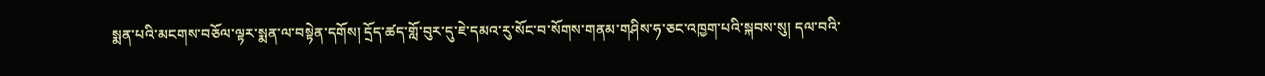སྨན་པའི་མངགས་བཅོལ་ལྟར་སྨན་ལ་བསྟེན་དགོས། དྲོད་ཚད་གློ་བུར་དུ་ཇེ་དམའ་རུ་སོང་བ་སོགས་གནམ་གཤིས་ཧ་ཅང་འཁྱག་པའི་སྐབས་སུ། དལ་བའི་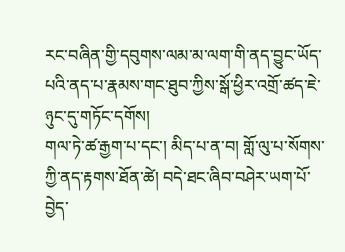རང་བཞིན་གྱི་དབུགས་ལམ་མ་ལག་གི་ནད་བྱུང་ཡོད་པའི་ནད་པ་རྣམས་གང་ཐུབ་ཀྱིས་སྒོ་ཕྱིར་འགྲོ་ཚད་ཇེ་ཉུང་དུ་གཏོང་དགོས།
གལ་ཏེ་ཚ་རྒྱག་པ་དང་། མིད་པ་ན་བ། གློ་ལུ་པ་སོགས་ཀྱི་ནད་རྟགས་ཐོན་ཚེ། བདེ་ཐང་ཞིབ་བཤེར་ཡག་པོ་བྱེད་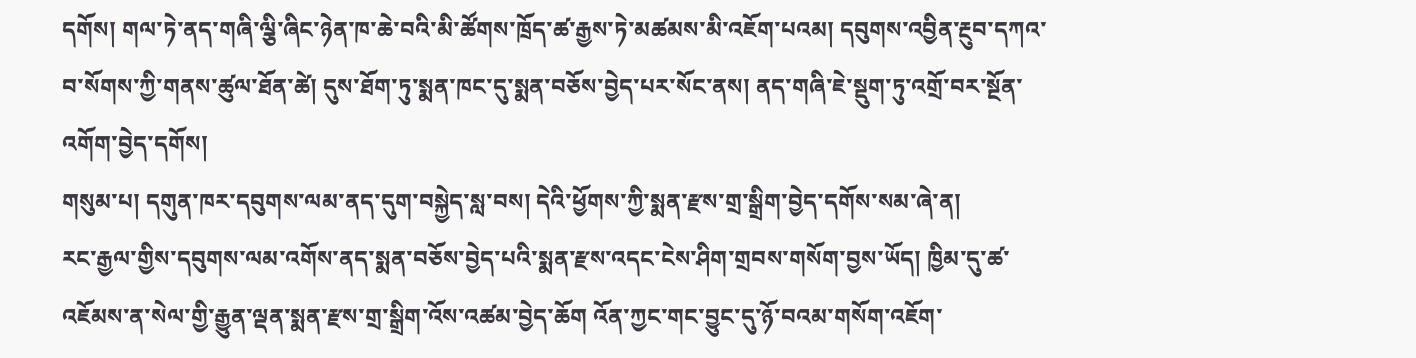དགོས། གལ་ཏེ་ནད་གཞི་ལྕི་ཞིང་ཉེན་ཁ་ཆེ་བའི་མི་ཚོགས་ཁྲོད་ཚ་རྒྱས་ཏེ་མཚམས་མི་འཇོག་པའམ། དབུགས་འབྱིན་རྔུབ་དཀའ་བ་སོགས་ཀྱི་གནས་ཚུལ་ཐོན་ཚེ། དུས་ཐོག་ཏུ་སྨན་ཁང་དུ་སྨན་བཅོས་བྱེད་པར་སོང་ནས། ནད་གཞི་ཇེ་སྡུག་ཏུ་འགྲོ་བར་སྔོན་འགོག་བྱེད་དགོས།
གསུམ་པ། དགུན་ཁར་དབུགས་ལམ་ནད་དུག་བསྐྱེད་སླ་བས། དེའི་ཕྱོགས་ཀྱི་སྨན་རྫས་གྲ་སྒྲིག་བྱེད་དགོས་སམ་ཞེ་ན།
རང་རྒྱལ་གྱིས་དབུགས་ལམ་འགོས་ནད་སྨན་བཅོས་བྱེད་པའི་སྨན་རྫས་འདང་ངེས་ཤིག་གྲབས་གསོག་བྱས་ཡོད། ཁྱིམ་དུ་ཚ་འཇོམས་ན་སེལ་གྱི་རྒྱུན་ལྡན་སྨན་རྫས་གྲ་སྒྲིག་འོས་འཚམ་བྱེད་ཆོག འོན་ཀྱང་གང་བྱུང་དུ་ཉོ་བའམ་གསོག་འཇོག་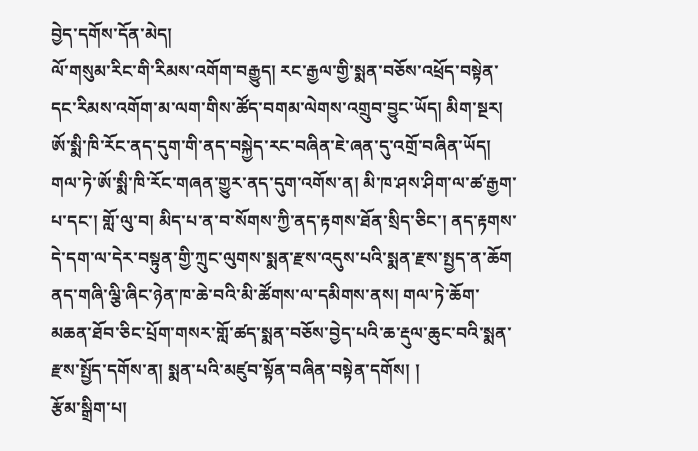བྱེད་དགོས་དོན་མེད།
ལོ་གསུམ་རིང་གི་རིམས་འགོག་བརྒྱུད། རང་རྒྱལ་གྱི་སྨན་བཅོས་འཕྲོད་བསྟེན་དང་རིམས་འགོག་མ་ལག་གིས་ཚོད་བགམ་ལེགས་འགྲུབ་བྱུང་ཡོད། མིག་སྔར། ཨོ་སྨི་ཁི་རོང་ནད་དུག་གི་ནད་བསྐྱེད་རང་བཞིན་ཇེ་ཞན་དུ་འགྲོ་བཞིན་ཡོད། གལ་ཏེ་ཨོ་སྨི་ཁི་རོང་གཞན་གྱུར་ནད་དུག་འགོས་ན། མི་ཁ་ཤས་ཤིག་ལ་ཚ་རྒྱག་པ་དང་། གློ་ལུ་བ། མིད་པ་ན་བ་སོགས་ཀྱི་ནད་རྟགས་ཐོན་སྲིད་ཅིང་། ནད་རྟགས་དེ་དག་ལ་དེར་བསྟུན་གྱི་ཀྲུང་ལུགས་སྨན་རྫས་འདུས་པའི་སྨན་རྫས་སྤྱད་ན་ཆོག ནད་གཞི་ལྕི་ཞིང་ཉེན་ཁ་ཆེ་བའི་མི་ཚོགས་ལ་དམིགས་ནས། གལ་ཏེ་ཆོག་མཆན་ཐོབ་ཅིང་པྲོག་གསར་གློ་ཚད་སྨན་བཅོས་བྱེད་པའི་ཆ་རྡུལ་ཆུང་བའི་སྨན་རྫས་སྤྱོད་དགོས་ན། སྨན་པའི་མཛུབ་སྟོན་བཞིན་བསྟེན་དགོས། །
རྩོམ་སྒྲིག་པ།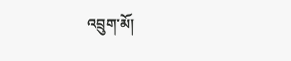འབྲུག་མོ།